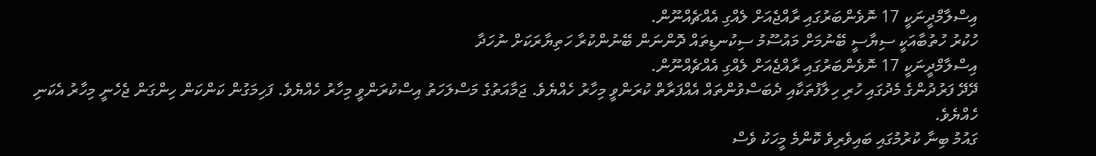އިސްލާމްދީނަކީ 17 ނޮވެންބަރުގައި ރާއްޖެއަށް ލެއްގި އެއްޗެއްނޫން.
ހުކުރު ހުތުބާއަކީ ސިޔާސީ ބޭނުމަށް މައުސޫމު ސިކުނޑިތައް ދޮންނަން ބޭނުންކުރާ ހަތިޔާރަކަށް ނުހަދާ
އިސްލާމްދީނަކީ 17 ނޮވެންބަރުގައި ރާއްޖެއަށް ލެއްގި އެއްޗެއްނޫން.
ދޭދޭ ފަރުދުންގެ މެދުގައި ހުރި ހިލާފުތަކާއި ދެބަސްވުންތައް އެއްފަރާތް ކުރަންވީ މިހާރު ހެއްޔެވެ. ޖަމާއަތުގެ މަސްލަހަތު އިސްކުރަންވީ މިހާރު ހެއްޔެވެ. ފަހިމަގުން ކަންކަން ހިންގަން ޖެހެނީ މިހާރު އެކަނި ހެއްޔެވެ.
ގައުމު ބިނާ ކުރުމުގައި ބައިވެރިވެ ކޮންމެ މީހަކު ވެސް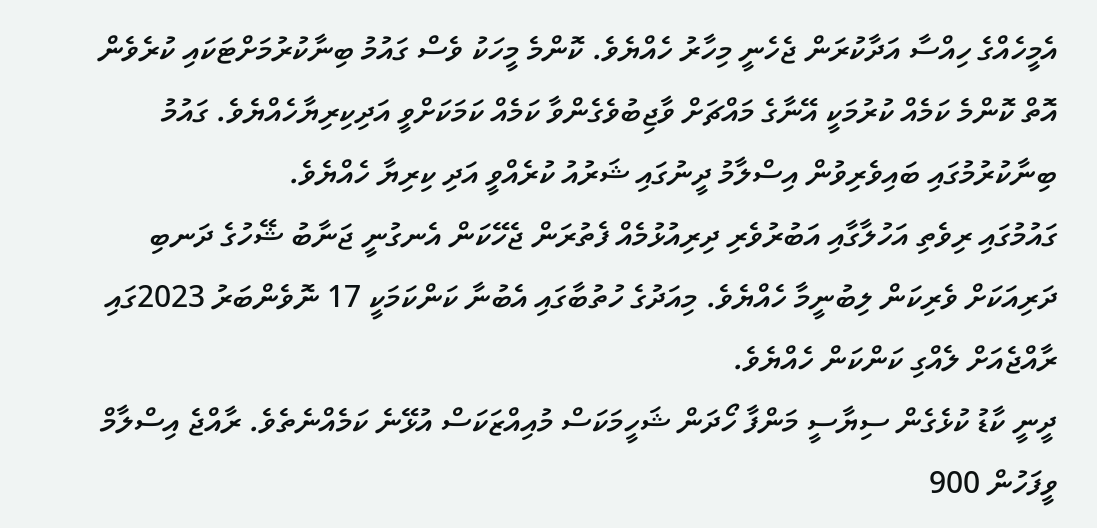އެމީހެއްގެ ހިއްސާ އަދާކުރަން ޖެހެނީ މިހާރު ހެއްޔެވެ. ކޮންމެ މީހަކު ވެސް ގައުމު ބިނާކުރުމަށްޓަކައި ކުރެވެން އޮތް ކޮންމެ ކަމެއް ކުރުމަކީ އޭނާގެ މައްޗަށް ވާޖިބުވެގެންވާ ކަމެއް ކަމަކަށްވީ އަދިކިރިޔާހެއްޔެވެ. ގައުމު ބިނާކުރުމުގައި ބައިވެރިވުން އިސްލާމު ދީނުގައި ޝަރުއު ކުރެއްވީ އަދި ކިރިޔާ ހެއްޔެވެ.
ގައުމުގައި ރިވެތި އަހުލާގާއި އަބުރުވެރި ދިރިއުޅުމެއް ފެތުރަން ޖެހޭކަން އެނގުނީ ޖަނާބު ޝޭހުގެ ދަނބި ދަރިއަކަށް ވެރިކަން ލިބުނީމާ ހެއްޔެވެ. މިއަދުގެ ހުތުބާގައި އެބުނާ ކަންކަމަކީ 17 ނޮވެންބަރު 2023ގައި ރާއްޖެއަށް ލެއްގި ކަންކަން ހެއްޔެވެ.
ދީނީ ކާޑު ކުޅެގެން ސިޔާސީ މަންފާ ހޯދަން ޝަހީމަކަސް މުއިއްޒަކަސް އުޅޭނެ ކަމެއްނެތެވެ. ރާއްޖެ އިސްލާމް ވީފަހުން 900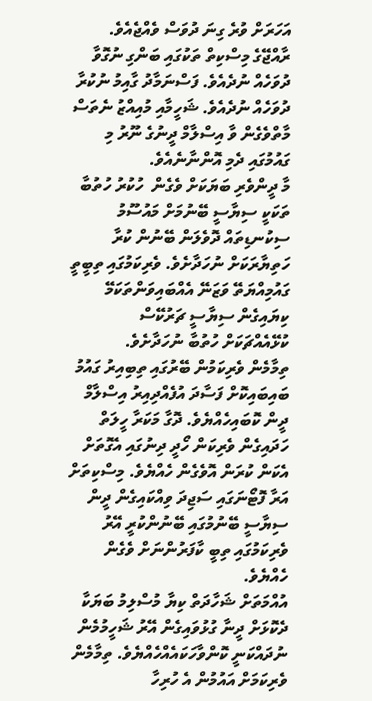އަހަރަށް ވުރެ ގިނަ ދުވަސް ވެއްޖެއެވެ. ރާއްޖޭގެ މިސްކިތް ތަކުގައި ބަންގި ނުގޮވާ ދުވަހެއް ނުދެއެވެ. ފަސްނަމާދު ގާއިމު ނުކުރާ ދުވަހެއް ނުދެއެވެ. ޝަހީމާއި މުއިއްޒު ނެތަސް މާތްވެގެން ވާ އިސްލާމް ދީނުގެ ނޫރު މި ގައުމުގައި ދެމި އޮންނާނެއެވެ.
މާ ދީންވެރި ބަޔަކަށް ވެގެން  ހުކުރު ހުތުބާ ތަކަކީ ސިޔާސީ ބޭނުމަށް މައުސޫމު ސިކުނޑިތައް ދޮވެލަން ބޭނުން ކުރާ ހަތިޔާރަކަށް ނުހަދާށެވެ. ވެރިކަމުގައި ތިބީތީ ގައުމިއްޔަތޭ ވަޒަނޭ އެއްބައިވަންތަކަމޭ ކިޔައިގެން ސިޔާސީ ޗަރުކޭސް ކުޅޭއެއްޗަކަށް ހުތުބާ ނުހަދާށެވެ.
ތިމާމެން ވެރިކަމުން ބޭރުގައި ތިބިއިރު ގައުމު ބައިބައިކޮށް ފަސާދަ އުފެއްދިއިރު އިސްލާމް ދީން ކޮބައިހެއްޔެވެ. ދޮގާ މަކަރާ ހީލަތް ހަދައިގެން ވެރިކަން ހޯދީ ދިނުގައި އެގޮތަށް އެކަން ކުރަން އޮވެގެން ހެއްޔެވެ. މިސްކިތަށް އަރާ ފޮޓޯނަގައި ސަޖިދަ ވިއްކައިގެން ދީން ސިޔާސީ ބޭނުމުގައި ބޭނުންކުރީ އޭރު ވެރިކަމުގައި ތިބީ ކާފަރުންނަށް ވެގެން ހެއްޔެވެ.
އުއްމަތަށް ޝަހާދަތް ކިޔާ މުސްލިމު ބަޔަކާ ދެކޮޅަށް ދީނާ ގުޅުވައިގެން އޭރު ޝަހީމުމެން ނުދައްކަނީ ކޮންވާހަކައެއްހެއްޔެވެ. ތިމާމެން ވެރިކަމަށް އައުމުން އެ ހުރިހާ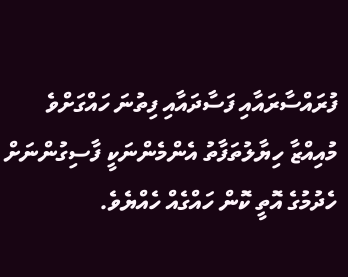ފުރައްސާރައާއި ފަސާދައާއި ފިތުނަ ހައްގަށްވެ މުއިއްޒާ ހިޔާލުތަފާތު އެންމެންނަކީ ފާސިގުންނަށް ހެދުމުގެ އޮތީ ކޮން ހައްގެއް ހެއްޔެވެ.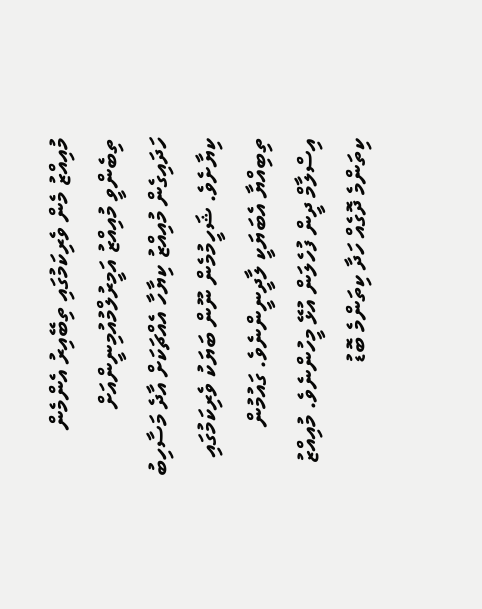މުއިއްޒު މެން ވެރިކަމުގައި ތިބޭއިރު އެންމެން ތިބެންވީ މުއިއްޒު އަމީރުލްމުއުމިނީންއަށް ހަދައިގެން މުއިއްޒު ކިޔާހާ އެއްޗަކަށް އާދެ މަސާހިބު ކިޔާށެވެ. ޝަހީމުމެން ނޫން ބަޔަކު ވެރިކަމުގައި ތިބިއްޔާ އެބަޔަކީ ލާދީނީންނެވެ. ގައުމުން އިސްލާމް ދީން ފުހެލަން އުޅޭ މީހުންނެވެ. މުއިއްޒު ކިތަންމެ ދޮގެއް ހަދާ ކިތަންމެ ބޮޑު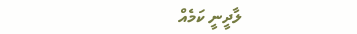ލާދީނީ ކަމެއް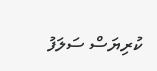ކުރިޔަސް ސަލަފު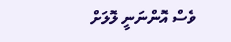ވެސް އޮންނަނީ ލޮލަށް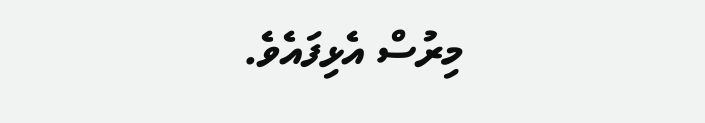މިރުސް އެޅިފައެވެ.